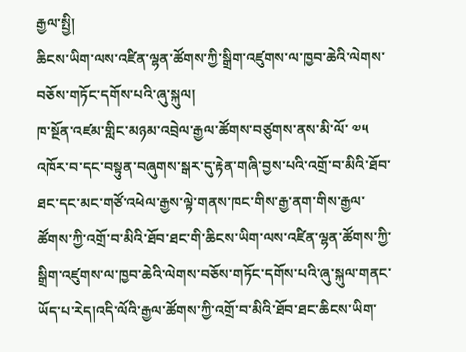རྒྱལ་སྤྱི།
ཆིངས་ཡིག་ལས་འཛིན་ལྷན་ཚོགས་ཀྱི་སྒྲིག་འཛུགས་ལ་ཁྱབ་ཆེའི་ལེགས་བཅོས་གཏོང་དགོས་པའི་ཞུ་སྐུལ།
ཁ་སྔོན་འཛམ་གླིང་མཉམ་འབྲེལ་རྒྱལ་ཚོགས་བཙུགས་ནས་མི་ལོ་ ༧༥ འཁོར་བ་དང་བསྟུན་བཞུགས་སྒར་དུ་རྟེན་གཞི་བྱས་པའི་འགྲོ་བ་མིའི་ཐོབ་ཐང་དང་མང་གཙོ་འཕེལ་རྒྱས་ལྟེ་གནས་ཁང་གིས་རྒྱ་ནག་གིས་རྒྱལ་ཚོགས་ཀྱི་འགྲོ་བ་མིའི་ཐོབ་ཐང་གི་ཆིངས་ཡིག་ལས་འཛིན་ལྷན་ཚོགས་ཀྱི་སྒྲིག་འཛུགས་ལ་ཁྱབ་ཆེའི་ལེགས་བཅོས་གཏོང་དགོས་པའི་ཞུ་སྐུལ་གནང་ཡོད་པ་རེད།འདི་ལོའི་རྒྱལ་ཚོགས་ཀྱི་འགྲོ་བ་མིའི་ཐོབ་ཐང་ཆིངས་ཡིག་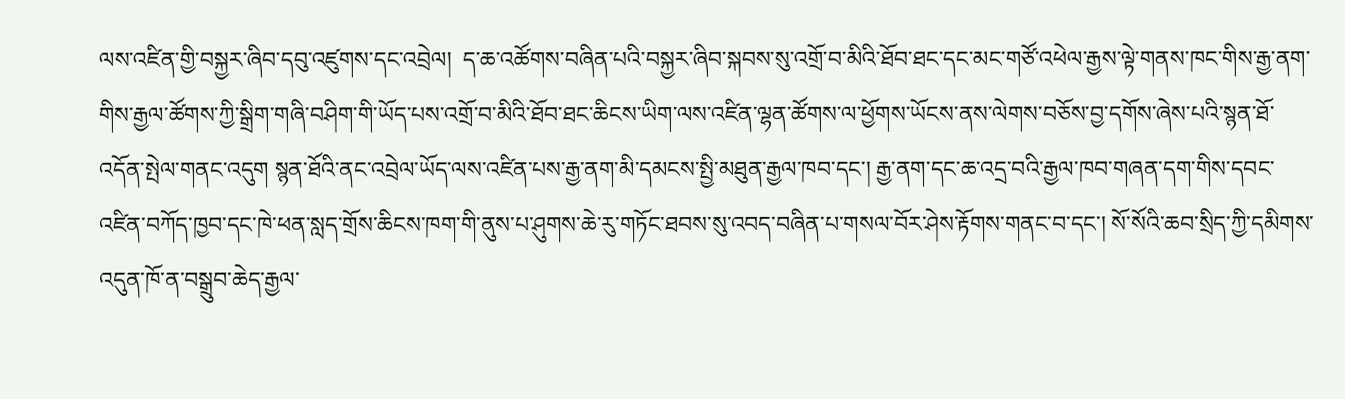ལས་འཛིན་གྱི་བསྐྱར་ཞིབ་དབུ་འཛུགས་དང་འབྲེལ།  ད་ཆ་འཚོགས་བཞིན་པའི་བསྐྱར་ཞིབ་སྐབས་སུ་འགྲོ་བ་མིའི་ཐོབ་ཐང་དང་མང་གཙོ་འཕེལ་རྒྱས་ལྟེ་གནས་ཁང་གིས་རྒྱ་ནག་གིས་རྒྱལ་ཚོགས་ཀྱི་སྒྲིག་གཞི་བཤིག་གི་ཡོད་པས་འགྲོ་བ་མིའི་ཐོབ་ཐང་ཆིངས་ཡིག་ལས་འཛིན་ལྷན་ཚོགས་ལ་ཕྱོགས་ཡོངས་ནས་ལེགས་བཅོས་བྱ་དགོས་ཞེས་པའི་སྙན་ཐོ་འདོན་སྤེལ་གནང་འདུག སྙན་ཐོའི་ནང་འབྲེལ་ཡོད་ལས་འཛིན་པས་རྒྱ་ནག་མི་དམངས་སྤྱི་མཐུན་རྒྱལ་ཁབ་དང་། རྒྱ་ནག་དང་ཆ་འདྲ་བའི་རྒྱལ་ཁབ་གཞན་དག་གིས་དབང་འཛིན་བཀོད་ཁྱབ་དང་ཁེ་ཕན་སླད་གྲོས་ཆིངས་ཁག་གི་ནུས་པ་ཤུགས་ཆེ་རུ་གཏོང་ཐབས་སུ་འབད་བཞིན་པ་གསལ་བོར་ཤེས་རྟོགས་གནང་བ་དང་། སོ་སོའི་ཆབ་སྲིད་ཀྱི་དམིགས་འདུན་ཁོ་ན་བསྒྲུབ་ཆེད་རྒྱལ་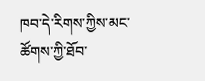ཁབ་དེ་རིགས་ཀྱིས་མང་ཚོགས་ཀྱི་ཐོབ་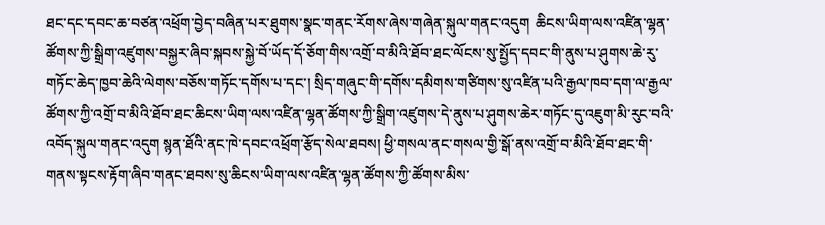ཐང་དང་དབང་ཆ་བཙན་འཕྲོག་བྱེད་བཞིན་པར་ཐུགས་སྣང་གནང་རོགས་ཞེས་གཞེན་སྐུལ་གནང་འདུག  ཆིངས་ཡིག་ལས་འཛིན་ལྷན་ཚོགས་ཀྱི་སྒྲིག་འཛུགས་བསྐྱར་ཞིབ་སྐབས་སྐྱེ་བོ་ཡོད་དོ་ཅོག་གིས་འགྲོ་བ་མིའི་ཐོབ་ཐང་ལོངས་སུ་སྤྱོད་དབང་གི་ནུས་པ་ཤུགས་ཆེ་རུ་གཏོང་ཆེད་ཁྱབ་ཆེའི་ལེགས་བཅོས་གཏོང་དགོས་པ་དང་། སྲིད་གཞུང་གི་དགོས་དམིགས་གཙིགས་སུ་འཛིན་པའི་རྒྱལ་ཁབ་དག་ལ་རྒྱལ་ཚོགས་ཀྱི་འགྲོ་བ་མིའི་ཐོབ་ཐང་ཆིངས་ཡིག་ལས་འཛིན་ལྷན་ཚོགས་ཀྱི་སྒྲིག་འཛུགས་དེ་ནུས་པ་ཤུགས་ཆེར་གཏོང་དུ་འཇུག་མི་རུང་བའི་འབོད་སྐུལ་གནང་འདུག སྙན་ཐོའི་ནང་ཁེ་དབང་འཕྲོག་རྩོད་སེལ་ཐབས། ཕྱི་གསལ་ནང་གསལ་གྱི་སྒོ་ནས་འགྲོ་བ་མིའི་ཐོབ་ཐང་གི་གནས་སྟངས་རྟོག་ཞིབ་གནང་ཐབས་སུ་ཆིངས་ཡིག་ལས་འཛིན་ལྷན་ཚོགས་ཀྱི་ཚོགས་མིས་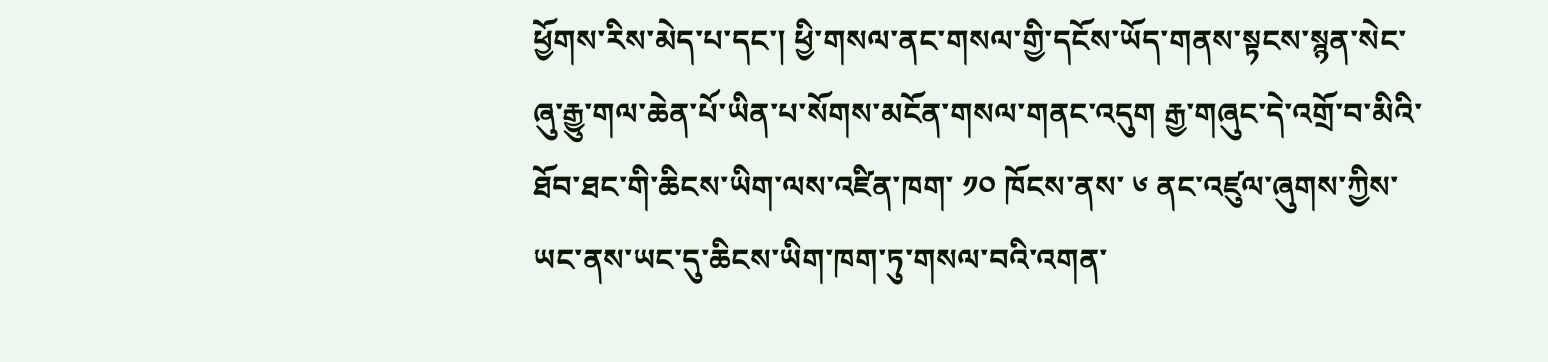ཕྱོགས་རིས་མེད་པ་དང་། ཕྱི་གསལ་ནང་གསལ་གྱི་དངོས་ཡོད་གནས་སྟངས་སྙན་སེང་ཞུ་རྒྱུ་གལ་ཆེན་པོ་ཡིན་པ་སོགས་མངོན་གསལ་གནང་འདུག རྒྱ་གཞུང་དེ་འགྲོ་བ་མིའི་ཐོབ་ཐང་གི་ཆིངས་ཡིག་ལས་འཛིན་ཁག་ ༡༠ ཁོངས་ནས་ ༦ ནང་འཛུལ་ཞུགས་ཀྱིས་ཡང་ནས་ཡང་དུ་ཆིངས་ཡིག་ཁག་ཏུ་གསལ་བའི་འགན་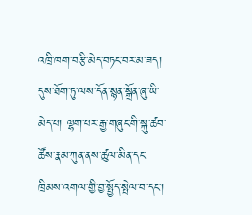འཁྲི་ཁག་བརྩི་མེད་བཏང་བར་མ་ཟད། དུས་ཐོག་ཏུ་ལས་དོན་སྙན་སྒྲོན་ཞུ་ཡི་མེད་པ། ལྷག་པར་རྒྱ་གཞུང་གི་སྐུ་ཚབ་ཚོས་རྣམ་ཀུན་ནས་ཚུལ་མིན་དང་ཁྲིམས་འགལ་གྱི་བྱ་སྤྱོད་སྤེལ་བ་དང་།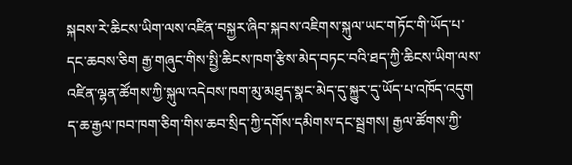སྐབས་རེ་ཆིངས་ཡིག་ལས་འཛིན་བསྐྱར་ཞིབ་སྐབས་འཇིགས་སྐུལ་ཡང་གཏོང་གི་ཡོད་པ་དང་ཆབས་ཅིག རྒྱ་གཞུང་གིས་སྤྱི་ཆིངས་ཁག་རྩིས་མེད་བཏང་བའི་ཐད་ཀྱི་ཆིངས་ཡིག་ལས་འཛིན་ལྷན་ཚོགས་ཀྱི་སྐུལ་འདེབས་ཁག་མུ་མཐུད་སྣང་མེད་དུ་སྐྱུར་དུ་ཡོད་པ་འཁོད་འདུག ད་ཆ་རྒྱལ་ཁབ་ཁག་ཅིག་གིས་ཆབ་སྲིད་ཀྱི་དགོས་དམིགས་དང་སྦྲགས། རྒྱལ་ཚོགས་ཀྱི་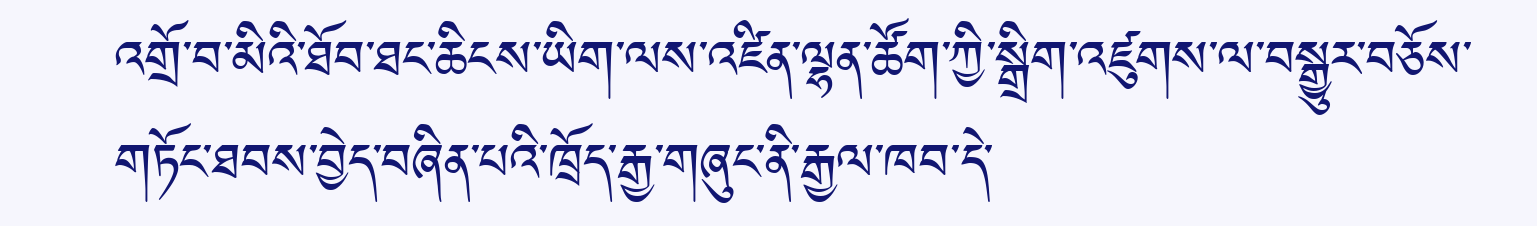འགྲོ་བ་མིའི་ཐོབ་ཐང་ཆིངས་ཡིག་ལས་འཛིན་ལྷན་ཚོག་ཀྱི་སྒྲིག་འཛུགས་ལ་བསྒྱུར་བཅོས་གཏོང་ཐབས་བྱེད་བཞིན་པའི་ཁྲོད་རྒྱ་གཞུང་ནི་རྒྱལ་ཁབ་དེ་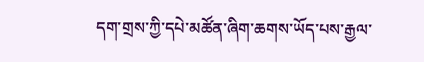དག་གྲས་ཀྱི་དཔེ་མཚོན་ཞིག་ཆགས་ཡོད་པས་རྒྱལ་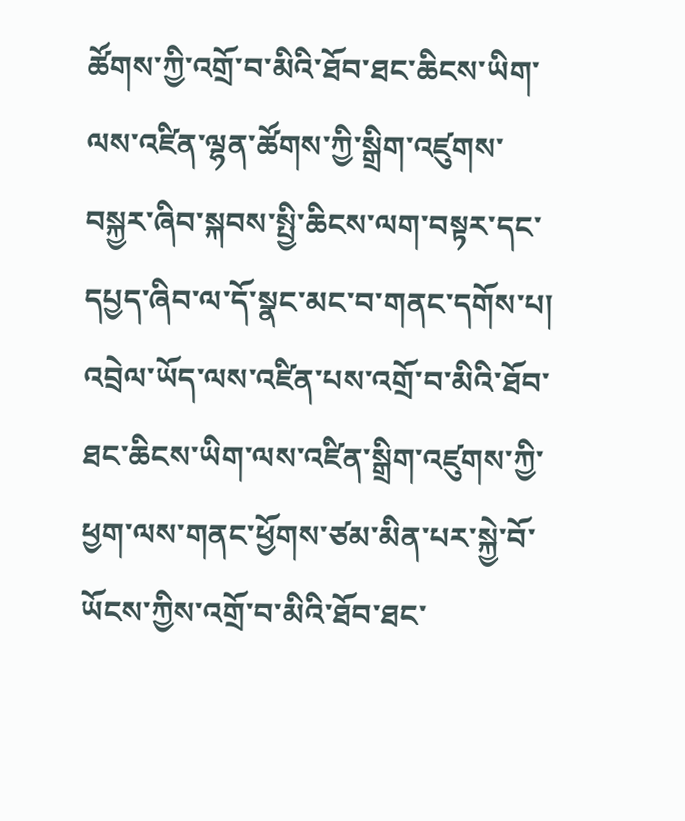ཚོགས་ཀྱི་འགྲོ་བ་མིའི་ཐོབ་ཐང་ཆིངས་ཡིག་ལས་འཛིན་ལྷན་ཚོགས་ཀྱི་སྒྲིག་འཛུགས་བསྐྱར་ཞིབ་སྐབས་སྤྱི་ཆིངས་ལག་བསྟར་དང་དཔྱད་ཞིབ་ལ་དོ་སྣང་མང་བ་གནང་དགོས་པ། འབྲེལ་ཡོད་ལས་འཛིན་པས་འགྲོ་བ་མིའི་ཐོབ་ཐང་ཆིངས་ཡིག་ལས་འཛིན་སྒྲིག་འཛུགས་ཀྱི་ཕྱག་ལས་གནང་ཕྱོགས་ཙམ་མིན་པར་སྐྱེ་བོ་ཡོངས་ཀྱིས་འགྲོ་བ་མིའི་ཐོབ་ཐང་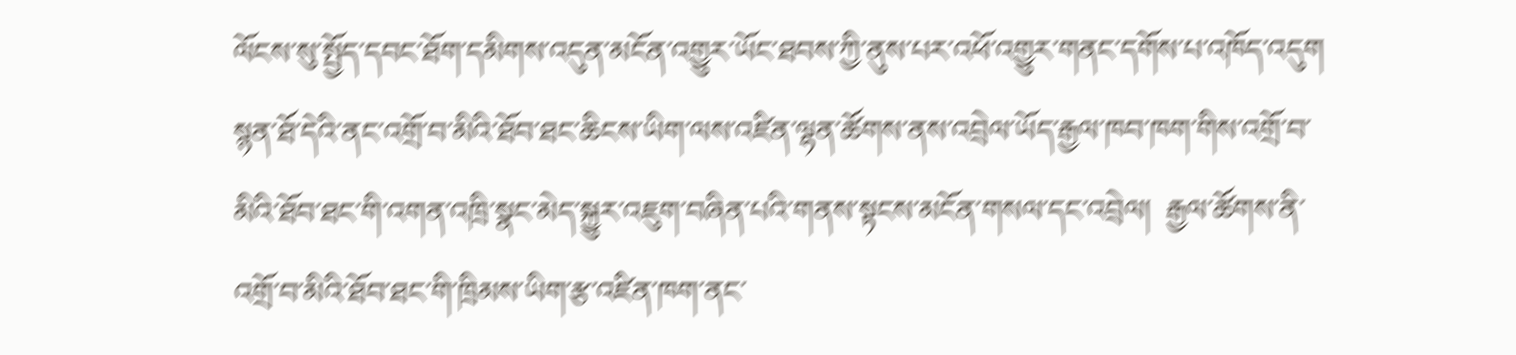ལོངས་སུ་སྤྱོད་དབང་ཐོག་དམིགས་འདུན་མངོན་འགྱུར་ཡོང་ཐབས་ཀྱི་ནུས་པར་འཕོ་འགྱུར་གནང་དགོས་པ་འཁོད་འདུག སྙན་ཐོ་དེའི་ནང་འགྲོ་བ་མིའི་ཐོབ་ཐང་ཆིངས་ཡིག་ལས་འཛིན་ལྷན་ཚོགས་ནས་འབྲེལ་ཡོད་རྒྱལ་ཁབ་ཁག་གིས་འགྲོ་བ་མིའི་ཐོབ་ཐང་གི་འགན་འཁྲི་སྣང་མེད་སྐྱུར་འཇུག་བཞིན་པའི་གནས་སྟངས་མངོན་གསལ་དང་འབྲེལ།  རྒྱལ་ཚོགས་ནི་འགྲོ་བ་མིའི་ཐོབ་ཐང་གི་ཁྲིམས་ཡིག་རྩ་འཛིན་ཁག་ནང་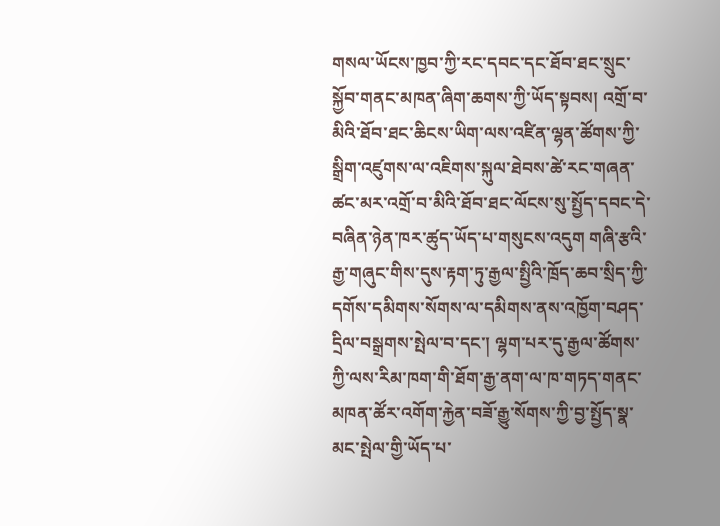གསལ་ཡོངས་ཁྱབ་ཀྱི་རང་དབང་དང་ཐོབ་ཐང་སྲུང་སྐྱོབ་གནང་མཁན་ཞིག་ཆགས་ཀྱི་ཡོད་སྟབས། འགྲོ་བ་མིའི་ཐོབ་ཐང་ཆིངས་ཡིག་ལས་འཛིན་ལྷན་ཚོགས་ཀྱི་སྒྲིག་འཛུགས་ལ་འཇིགས་སྐུལ་ཐེབས་ཚེ་རང་གཞན་ཚང་མར་འགྲོ་བ་མིའི་ཐོབ་ཐང་ལོངས་སུ་སྤྱོད་དབང་དེ་བཞིན་ཉེན་ཁར་ཚུད་ཡོད་པ་གསུངས་འདུག གཞི་རྩའི་རྒྱ་གཞུང་གིས་དུས་རྟག་ཏུ་རྒྱལ་སྤྱིའི་ཁྲོད་ཆབ་སྲིད་ཀྱི་དགོས་དམིགས་སོགས་ལ་དམིགས་ནས་འཁྱོག་བཤད་དྲིལ་བསྒྲགས་སྤེལ་བ་དང་། ལྷག་པར་དུ་རྒྱལ་ཚོགས་ཀྱི་ལས་རིམ་ཁག་གི་ཐོག་རྒྱ་ནག་ལ་ཁ་གཏད་གནང་མཁན་ཚོར་འགོག་རྐྱེན་བཟོ་རྒྱུ་སོགས་ཀྱི་བྱ་སྤྱོད་སྣ་མང་སྤེལ་གྱི་ཡོད་པ་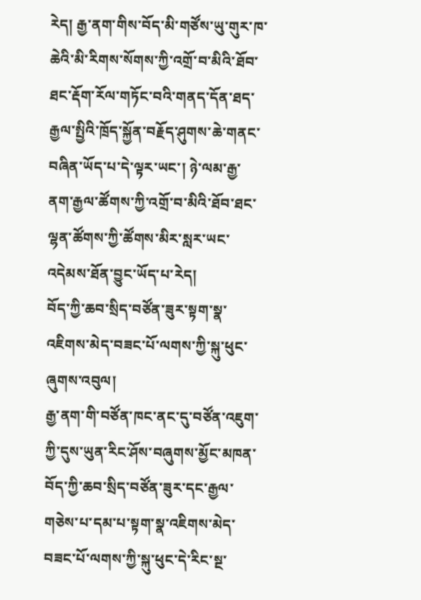རེད། རྒྱ་ནག་གིས་བོད་མི་གཙོས་ཡུ་གུར་ཁ་ཆེའི་མི་རིགས་སོགས་ཀྱི་འགྲོ་བ་མིའི་ཐོབ་ཐང་རྡོག་རོལ་གཏོང་བའི་གནད་དོན་ཐད་རྒྱལ་སྤྱིའི་ཁྲོད་སྐྱོན་བརྗོད་ཤུགས་ཆེ་གནང་བཞིན་ཡོད་པ་དེ་ལྟར་ཡང་། ཉེ་ལམ་རྒྱ་ནག་རྒྱལ་ཚོགས་ཀྱི་འགྲོ་བ་མིའི་ཐོབ་ཐང་ལྷན་ཚོགས་ཀྱི་ཚོགས་མིར་སླར་ཡང་འདེམས་ཐོན་བྱུང་ཡོད་པ་རེད།
བོད་ཀྱི་ཆབ་སྲིད་བཙོན་ཟུར་སྟག་སྣ་འཇིགས་མེད་བཟང་པོ་ལགས་ཀྱི་སྐུ་ཕུང་ཞུགས་འབུལ།
རྒྱ་ནག་གི་བཙོན་ཁང་ནང་དུ་བཙོན་འཇུག་ཀྱི་དུས་ཡུན་རིང་ཤོས་བཞུགས་མྱོང་མཁན་བོད་ཀྱི་ཆབ་སྲིད་བཙོན་ཟུར་དང་རྒྱལ་གཅེས་པ་དམ་པ་སྟག་སྣ་འཇིགས་མེད་བཟང་པོ་ལགས་ཀྱི་སྐུ་ཕུང་དེ་རིང་སྔ་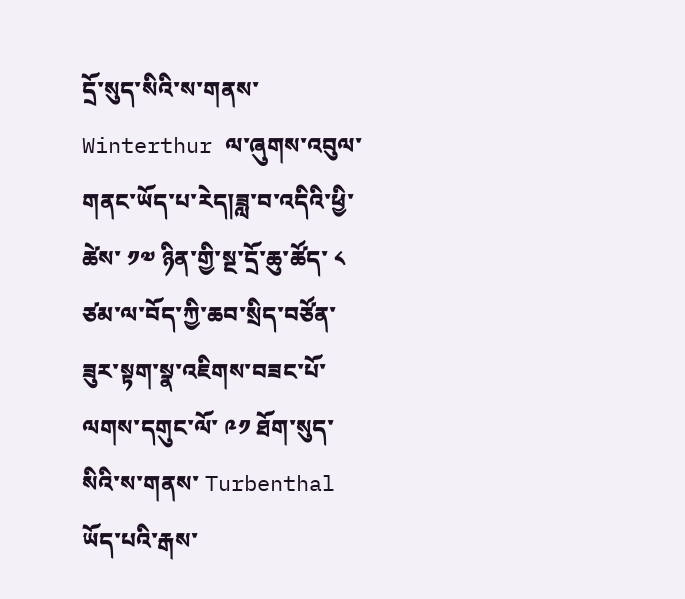དྲོ་སུད་སིའི་ས་གནས་Winterthur ལ་ཞུགས་འབུལ་གནང་ཡོད་པ་རེད།ཟླ་བ་འདིའི་ཕྱི་ཚེས་ ༡༧ ཉིན་གྱི་སྔ་དྲོ་ཆུ་ཚོད་ ༨ ཙམ་ལ་བོད་ཀྱི་ཆབ་སྲིད་བཙོན་ཟུར་སྟག་སྣ་འཇིགས་བཟང་པོ་ལགས་དགུང་ལོ་ ༩༡ ཐོག་སུད་སིའི་ས་གནས་ Turbenthal ཡོད་པའི་རྒས་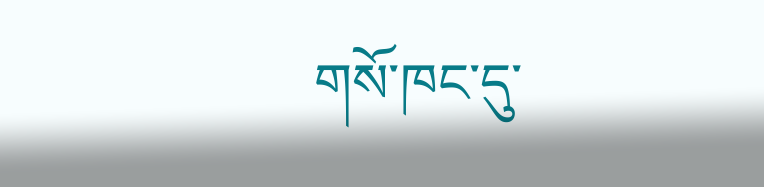གསོ་ཁང་དུ་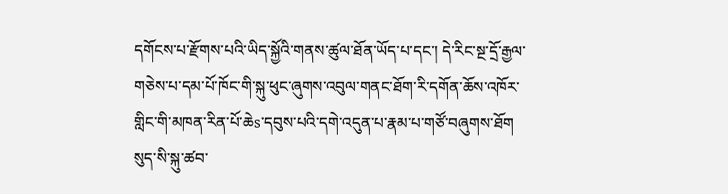དགོངས་པ་རྫོགས་པའི་ཡིད་སྐྱོའི་གནས་ཚུལ་ཐོན་ཡོད་པ་དང་། དེ་རིང་སྔ་དྲོ་རྒྱལ་གཅེས་པ་དམ་པོ་ཁོང་གི་སྐུ་ཕུང་ཞུགས་འབུལ་གནང་ཐོག་རི་དགོན་ཆོས་འཁོར་གླིང་གི་མཁན་རིན་པོ་ཆེs་དབུས་པའི་དགེ་འདུན་པ་རྣམ་པ་གཙོ་བཞུགས་ཐོག སུད་སི་སྐུ་ཚབ་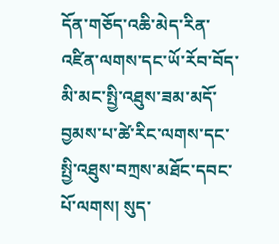དོན་གཅོད་འཆི་མེད་རིན་འཛིན་ལགས་དང་ཡོ་རོབ་བོད་མི་མང་སྤྱི་འཐུས་ཟམ་མདོ་བྱམས་པ་ཚེ་རིང་ལགས་དང་སྤྱི་འཐུས་བཀྲས་མཐོང་དབང་པོ་ལགས། སུད་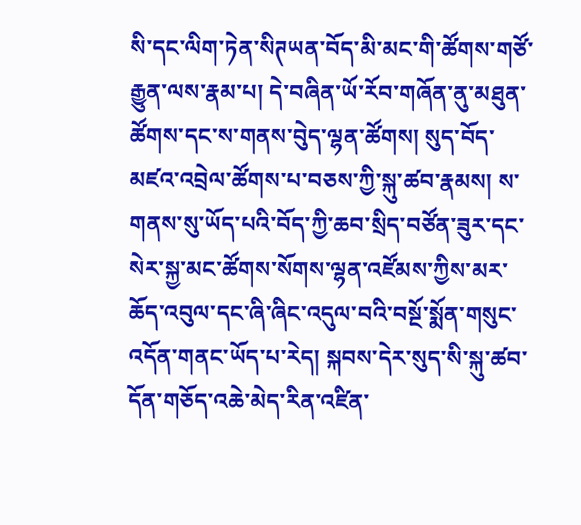སི་དང་ལིག་ཏེན་སིཊཡན་བོད་མི་མང་གི་ཚོགས་གཙོ་རྒྱུན་ལས་རྣམ་པ། དེ་བཞིན་ཡོ་རོབ་གཞོན་ནུ་མཐུན་ཚོགས་དང་ས་གནས་བེུད་ལྷན་ཚོགས། སུད་བོད་མཛའ་འབྲེལ་ཚོགས་པ་བཅས་ཀྱི་སྐུ་ཚབ་རྣམས། ས་གནས་སུ་ཡོད་པའི་བོད་ཀྱི་ཆབ་སྲིད་བཙོན་ཟུར་དང་སེར་སྐྱ་མང་ཚོགས་སོགས་ལྷན་འཛོམས་ཀྱིས་མར་ཆོད་འབུལ་དང་ཞི་ཞིང་འདུལ་བའི་བསྔོ་སྨོན་གསུང་འདོན་གནང་ཡོད་པ་རེད། སྐབས་དེར་སུད་སི་སྐུ་ཚབ་དོན་གཅོད་འཆེ་མེད་རིན་འཛིན་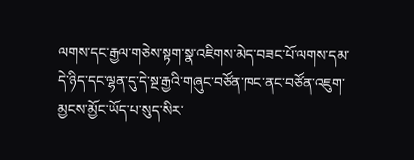ལགས་དང་རྒྱལ་གཅེས་སྟག་སྣ་འཇིགས་མེད་བཟང་པོ་ལགས་དམ་དེ་ཉིད་དང་ལྷན་དུ་དེ་སྔ་རྒྱའི་གཞུང་བཙོན་ཁང་ནང་བཙོན་འཇུག་མྱངས་མྱོང་ཡོད་པ་སུད་སིར་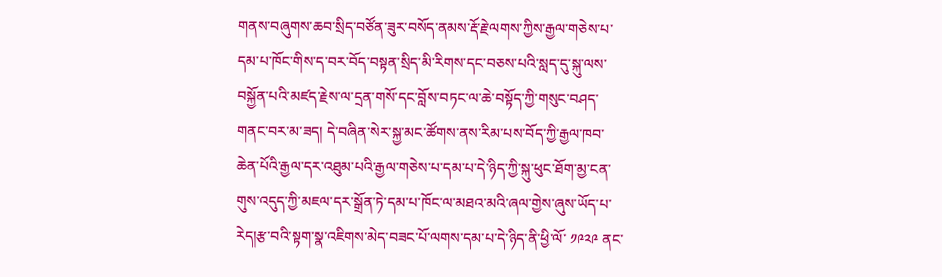གནས་བཞུགས་ཆབ་སྲིད་བཙོན་ཟུར་བསོད་ནམས་རྡོ་རྗེ་ལགས་ཀྱིས་རྒྱལ་གཅེས་པ་དམ་པ་ཁོང་གིས་ད་བར་བོད་བསྟན་སྲིད་མི་རིགས་དང་བཅས་པའི་སླད་དུ་སྐུ་ལས་བསྐྱོན་པའི་མཛད་རྗེས་ལ་དྲན་གསོ་དང་བློས་བཏང་ལ་ཆེ་བསྟོད་ཀྱི་གསུང་བཤད་གནང་བར་མ་ཟད། དེ་བཞིན་སེར་སྐྱ་མང་ཚོགས་ནས་རིམ་པས་བོད་ཀྱི་རྒྱལ་ཁབ་ཆེན་པོའི་རྒྱལ་དར་འཐུམ་པའི་རྒྱལ་གཅེས་པ་དམ་པ་དེ་ཉིད་ཀྱི་སྐུ་ཕུང་ཐོག་མྱ་ངན་གུས་འདུད་ཀྱི་མཇལ་དར་སྒྲོན་ཏེ་དམ་པ་ཁོང་ལ་མཐའ་མའི་ཞལ་གྱེས་ཞུས་ཡོད་པ་རེད།རྩ་བའི་སྟག་སྣ་འཇིགས་མེད་བཟང་པོ་ལགས་དམ་པ་དེ་ཉིད་ནི་ཕྱི་ལོ་ ༡༩༢༩ ནང་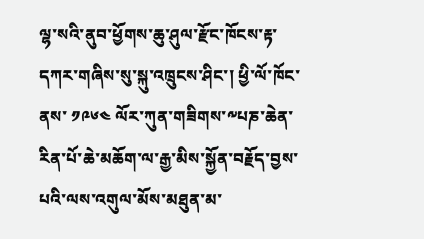ལྷ་སའི་ནུབ་ཕྱོགས་ཆུ་ཤུལ་རྫོང་ཁོངས་རྟ་དཀར་གཞིས་སུ་སྐུ་འཁྲུངས་ཤིང་། ཕྱི་ལོ་ཁོང་ནས་ ༡༩༦༤ ལོར་ཀུན་གཟིགས་༸པཎ་ཆེན་རིན་པོ་ཆེ་མཆོག་ལ་རྒྱ་མིས་སྐྱོན་བརྗོད་བྱས་པའི་ལས་འགུལ་མོས་མཐུན་མ་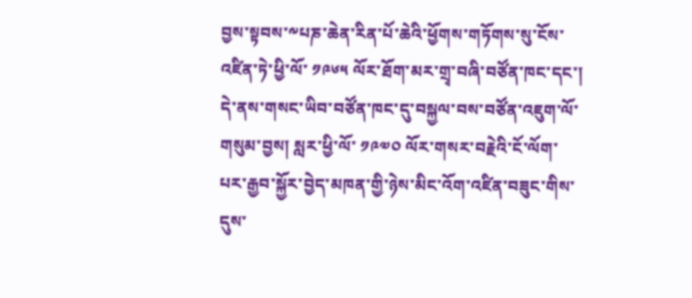བྱས་སྟབས་༸པཎ་ཆེན་རིན་པོ་ཆེའི་ཕྱོགས་གཏོགས་སུ་ངོས་འཛིན་ཏེ་ཕྱི་ལོ་ ༡༩༦༥ ལོར་ཐོག་མར་གྲྭ་བཞི་བཙོན་ཁང་དང་། དེ་ནས་གསང་ཡིབ་བཙོན་ཁང་དུ་བསྐྱལ་བས་བཙོན་འཇུག་ལོ་གསུམ་བྱས། སླར་ཕྱི་ལོ་ ༡༩༧༠ ལོར་གསར་བརྗེའི་ངོ་ལོག་པར་རྒྱབ་སྐྱོར་བྱེད་མཁན་གྱི་ཉེས་མིང་འོག་འཛིན་བཟུང་གིས་དུས་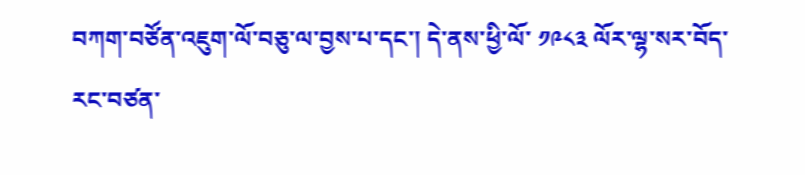བཀག་བཙོན་འཇུག་ལོ་བཅུ་ལ་བྱས་པ་དང་། དེ་ནས་ཕྱི་ལོ་ ༡༩༨༣ ལོར་ལྷ་སར་བོད་རང་བཙན་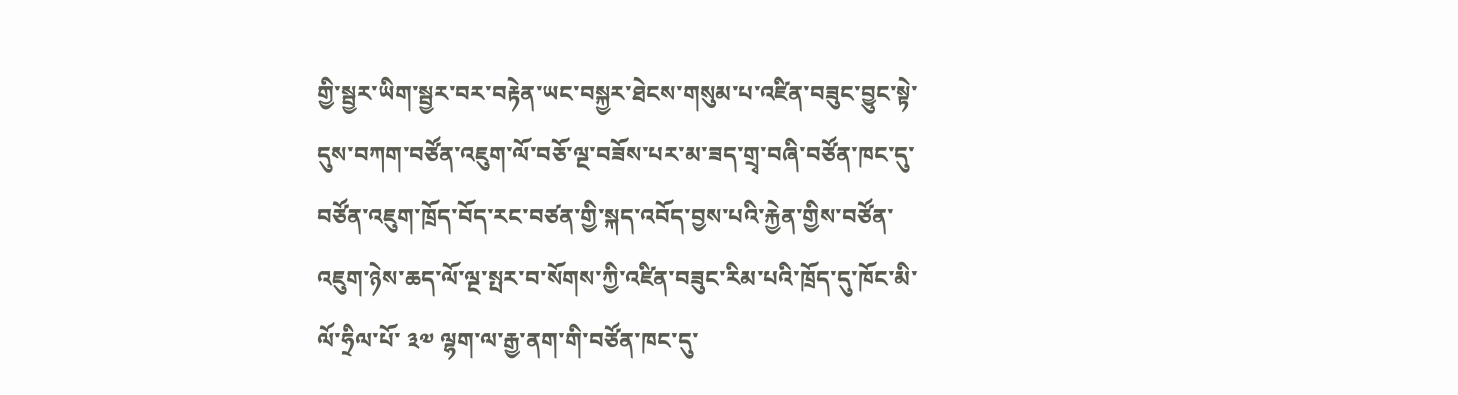གྱི་སྦྱར་ཡིག་སྦྱར་བར་བརྟེན་ཡང་བསྐྱར་ཐེངས་གསུམ་པ་འཛིན་བཟུང་བྱུང་སྟེ་དུས་བཀག་བཙོན་འཇུག་ལོ་བཅོ་ལྔ་བཟོས་པར་མ་ཟད་གྲྭ་བཞི་བཙོན་ཁང་དུ་བཙོན་འཇུག་ཁྲོད་བོད་རང་བཙན་གྱི་སྐད་འབོད་བྱས་པའི་རྐྱེན་གྱིས་བཙོན་འཇུག་ཉེས་ཆད་ལོ་ལྔ་སྤར་བ་སོགས་ཀྱི་འཛིན་བཟུང་རིམ་པའི་ཁྲོད་དུ་ཁོང་མི་ལོ་ཧྲིལ་པོ་ ༣༧ ལྷག་ལ་རྒྱ་ནག་གི་བཙོན་ཁང་དུ་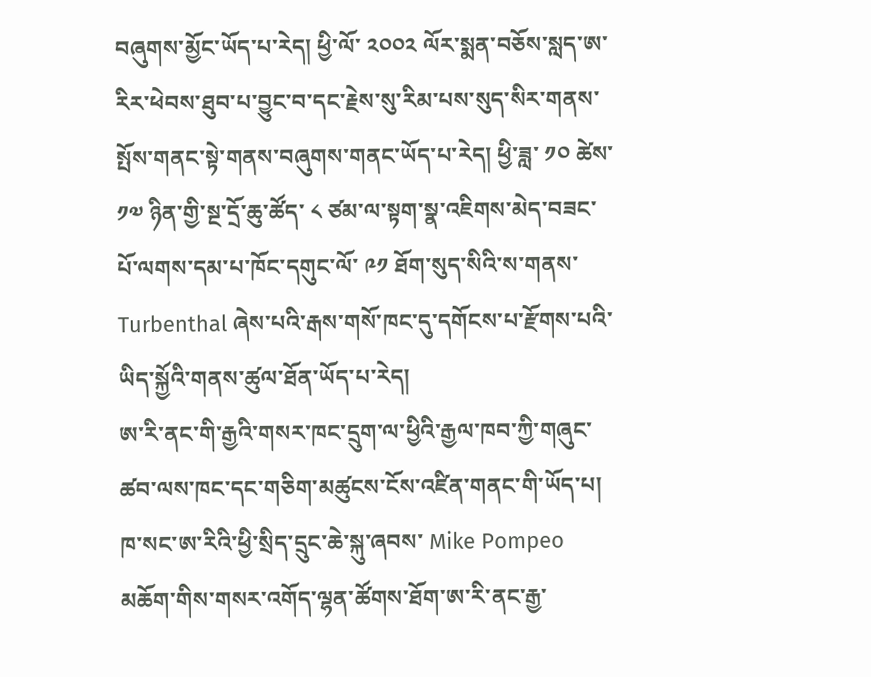བཞུགས་མྱོང་ཡོད་པ་རེད། ཕྱི་ལོ་ ༢༠༠༢ ལོར་སྨན་བཅོས་སླད་ཨ་རིར་ཕེབས་ཐུབ་པ་བྱུང་བ་དང་རྗེས་སུ་རིམ་པས་སུད་སིར་གནས་སྤོས་གནང་སྟེ་གནས་བཞུགས་གནང་ཡོད་པ་རེད། ཕྱི་ཟླ་ ༡༠ ཚེས་ ༡༧ ཉིན་གྱི་སྔ་དྲོ་ཆུ་ཚོད་ ༨ ཙམ་ལ་སྟག་སྣ་འཇིགས་མེད་བཟང་པོ་ལགས་དམ་པ་ཁོང་དགུང་ལོ་ ༩༡ ཐོག་སུད་སིའི་ས་གནས་ Turbenthal ཞེས་པའི་རྒས་གསོ་ཁང་དུ་དགོངས་པ་རྫོགས་པའི་ཡིད་སྐྱོའི་གནས་ཚུལ་ཐོན་ཡོད་པ་རེད།
ཨ་རི་ནང་གི་རྒྱའི་གསར་ཁང་དྲུག་ལ་ཕྱིའི་རྒྱལ་ཁབ་ཀྱི་གཞུང་ཚབ་ལས་ཁང་དང་གཅིག་མཚུངས་ངོས་འཛིན་གནང་གི་ཡོད་པ།
ཁ་སང་ཨ་རིའི་ཕྱི་སྲིད་དྲུང་ཆེ་སྐུ་ཞབས་ Mike Pompeo  མཆོག་གིས་གསར་འགོད་ལྷན་ཚོགས་ཐོག་ཨ་རི་ནང་རྒྱ་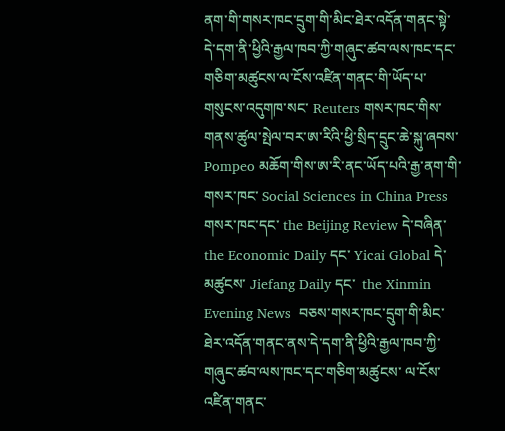ནག་གི་གསར་ཁང་དྲུག་གི་མིང་ཐེར་འདོན་གནང་སྟེ་དེ་དག་ནི་ཕྱིའི་རྒྱལ་ཁབ་ཀྱི་གཞུང་ཚབ་ལས་ཁང་དང་གཅིག་མཚུངས་ལ་ངོས་འཛིན་གནང་གི་ཡོད་པ་གསུངས་འདུགཁ་སང་ Reuters གསར་ཁང་གིས་གནས་ཚུལ་སྤེལ་བར་ཨ་རིའི་ཕྱི་སྲིད་དྲུང་ཆེ་སྐུ་ཞབས་ Pompeo མཆོག་གིས་ཨ་རི་ནང་ཡོད་པའི་རྒྱ་ནག་གི་གསར་ཁང་ Social Sciences in China Press གསར་ཁང་དང་ the Beijing Review དེ་བཞིན་ the Economic Daily དང་ Yicai Global དེ་མཚུངས་ Jiefang Daily དང་  the Xinmin Evening News  བཅས་གསར་ཁང་དྲུག་གི་མིང་ཐེར་འདོན་གནང་ནས་དེ་དག་ནི་ཕྱིའི་རྒྱལ་ཁབ་ཀྱི་གཞུང་ཚབ་ལས་ཁང་དང་གཅིག་མཚུངས་ ལ་ངོས་འཛིན་གནང་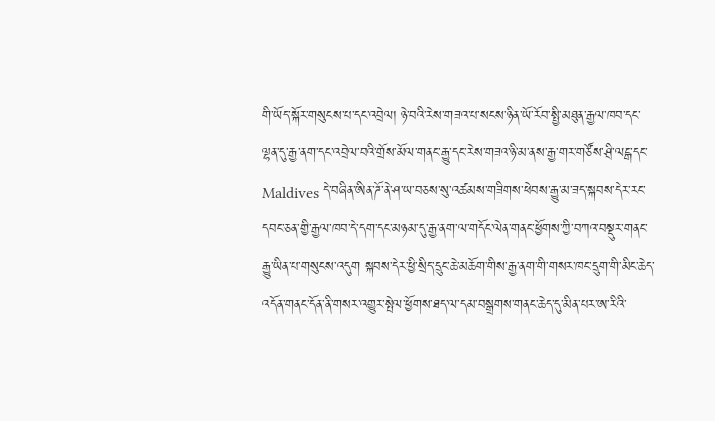གི་ཡོད་སྐོར་གསུངས་པ་དང་འབྲེལ། ཉེ་བའི་རེས་གཟའ་པ་སངས་ཉིན་ཡོ་རོབ་སྤྱི་མཐུན་རྒྱལ་ཁབ་དང་ལྷན་དུ་རྒྱ་ནག་དང་འབྲེལ་བའི་གྲོས་མོལ་གནང་རྒྱུ་དང་རེས་གཟའ་ཉི་མ་ནས་རྒྱ་གར་གཙོས་ཤྲི་ལངྒ་དང་ Maldives དེ་བཞིན་ཨིན་ཌོ་ནེ་ཤ་ཡ་བཅས་སུ་འཚམས་གཟིགས་ཕེབས་རྒྱུ་མ་ཟད་སྐབས་དེར་རང་དབང་ཅན་གྱི་རྒྱལ་ཁབ་དེ་དག་དང་མཉམ་དུ་རྒྱ་ནག་ལ་གདོང་ལེན་གནང་ཕྱོགས་ཀྱི་བཀའ་བསྡུར་གནང་རྒྱུ་ཡིན་པ་གསུངས་འདུག སྐབས་དེར་ཕྱི་སྲིད་དྲུང་ཆེ་མཆོག་གིས་རྒྱ་ནག་གི་གསར་ཁང་དྲུག་གི་མིང་ཆེད་འདོན་གནང་དོན་ནི་གསར་འགྱུར་སྤེལ་ཕྱོགས་ཐད་ལ་དམ་བསྒྲགས་གནང་ཆེད་དུ་མིན་པར་ཨ་རིའི་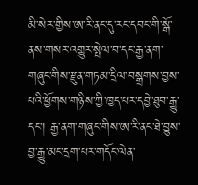མི་སེར་གྱིས་ཨ་རི་ནང་དུ་རང་དབང་གི་སྒོ་ནས་གསར་འགྱུར་སྤེལ་བ་དང་རྒྱ་ནག་གཞུང་གིས་རྫུན་གཏམ་དྲིལ་བསྒྲགས་བྱས་པའི་ཕྱོགས་གཉིས་ཀྱི་ཁྱད་པར་དབྱེ་ཐུབ་རྒྱུ་དང་། རྒྱ་ནག་གཞུང་གིས་ཨ་རི་ནང་ཐེ་བྱུས་བྱ་རྒྱུ་མང་དྲག་པར་གདོང་ལེན་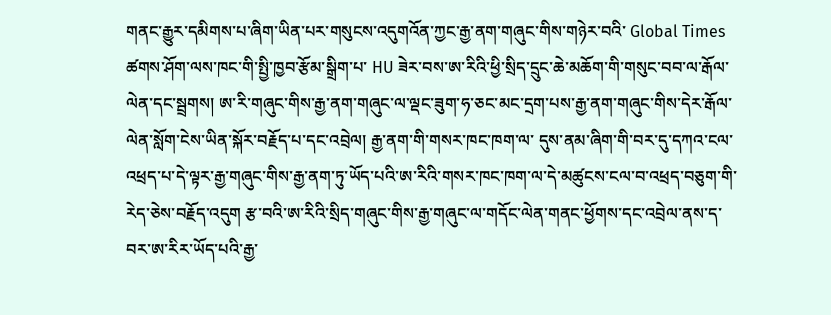གནང་རྒྱུར་དམིགས་པ་ཞིག་ཡིན་པར་གསུངས་འདུགའོན་ཀྱང་རྒྱ་ནག་གཞུང་གིས་གཉེར་བའི་ Global Times ཚགས་ཤོག་ལས་ཁང་གི་སྤྱི་ཁྱབ་རྩོམ་སྒྲིག་པ་ HU ཟེར་བས་ཨ་རིའི་ཕྱི་སྲིད་དྲུང་ཆེ་མཆོག་གི་གསུང་བབ་ལ་རྒོལ་ལེན་དང་སྦྲགས། ཨ་རི་གཞུང་གིས་རྒྱ་ནག་གཞུང་ལ་ལྡང་ཟུག་ཧ་ཅང་མང་དྲག་པས་རྒྱ་ནག་གཞུང་གིས་དེར་རྒོལ་ལེན་སློག་ངེས་ཡིན་སྐོར་བརྗོད་པ་དང་འབྲེལ། རྒྱ་ནག་གི་གསར་ཁང་ཁག་ལ་ དུས་ནམ་ཞིག་གི་བར་དུ་དཀའ་ངལ་འཕྲད་པ་དེ་ལྟར་རྒྱ་གཞུང་གིས་རྒྱ་ནག་ཏུ་ཡོད་པའི་ཨ་རིའི་གསར་ཁང་ཁག་ལ་དེ་མཚུངས་ངལ་བ་འཕྲད་བཅུག་གི་རེད་ཅེས་བརྗོད་འདུག རྩ་བའི་ཨ་རིའི་སྲིད་གཞུང་གིས་རྒྱ་གཞུང་ལ་གདོང་ལེན་གནང་ཕྱོགས་དང་འབྲེལ་ནས་ད་བར་ཨ་རིར་ཡོད་པའི་རྒྱ་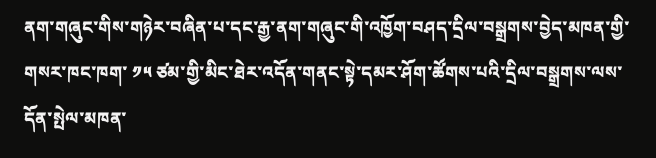ནག་གཞུང་གིས་གཉེར་བཞིན་པ་དང་རྒྱ་ནག་གཞུང་གི་འཁྱོག་བཤད་དྲིལ་བསྒྲགས་བྱེད་མཁན་གྱི་གསར་ཁང་ཁག་ ༡༥ ཙམ་གྱི་མིང་ཐེར་འདོན་གནང་སྟེ་དམར་ཤོག་ཚོགས་པའི་དྲིལ་བསྒྲགས་ལས་དོན་སྤེལ་མཁན་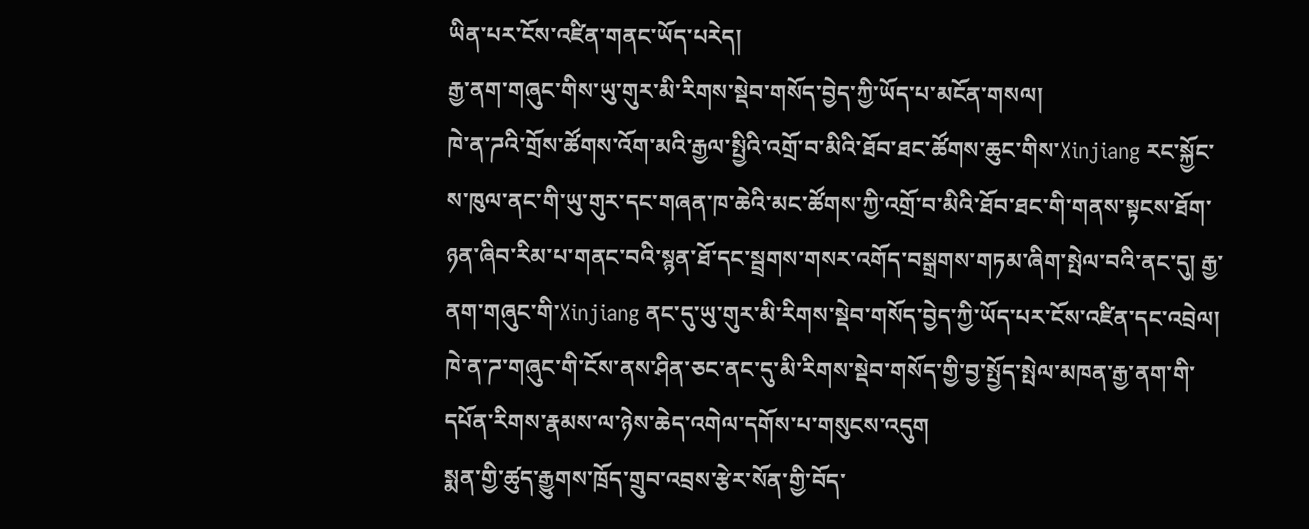ཡིན་པར་ངོས་འཛིན་གནང་ཡོད་པརེད།
རྒྱ་ནག་གཞུང་གིས་ཡུ་གུར་མི་རིགས་སྡེབ་གསོད་བྱེད་ཀྱི་ཡོད་པ་མངོན་གསལ།
ཁེ་ན་ཌའི་གྲོས་ཚོགས་འོག་མའི་རྒྱལ་སྤྱིའི་འགྲོ་བ་མིའི་ཐོབ་ཐང་ཚོགས་ཆུང་གིས་Xinjiang རང་སྐྱོང་ས་ཁུལ་ནང་གི་ཡུ་གུར་དང་གཞན་ཁ་ཆེའི་མང་ཚོགས་ཀྱི་འགྲོ་བ་མིའི་ཐོབ་ཐང་གི་གནས་སྟངས་ཐོག་ཉན་ཞིབ་རིམ་པ་གནང་བའི་སྙན་ཐོ་དང་སྦྲགས་གསར་འགོད་བསྒྲགས་གཏམ་ཞིག་སྤེལ་བའི་ནང་དུ། རྒྱ་ནག་གཞུང་གི་Xinjiang ནང་དུ་ཡུ་གུར་མི་རིགས་སྡེབ་གསོད་བྱེད་ཀྱི་ཡོད་པར་ངོས་འཛིན་དང་འབྲེལ། ཁེ་ན་ཌ་གཞུང་གི་ངོས་ནས་ཤིན་ཅང་ནང་དུ་མི་རིགས་སྡེབ་གསོད་གྱི་བྱ་སྤྱོད་སྤེལ་མཁན་རྒྱ་ནག་གི་དཔོན་རིགས་རྣམས་ལ་ཉེས་ཆེད་འགེལ་དགོས་པ་གསུངས་འདུག
སྨན་གྱི་ཚུད་རྒྱུགས་ཁྲོད་གྲུབ་འབྲས་རྩེར་སོན་གྱི་བོད་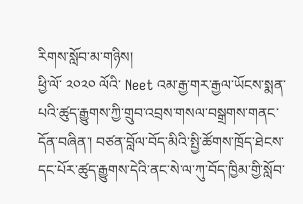རིགས་སློབ་མ་གཉིས།
ཕྱི་ལོ་ ༢༠༢༠ ལོའི་ Neet འམ་རྒྱ་གར་རྒྱལ་ཡོངས་སྨན་པའི་ཚུད་རྒྱུགས་ཀྱི་གྲུབ་འབྲས་གསལ་བསྒྲགས་གནང་དོན་བཞིན་། བཙན་བློལ་བོད་མིའི་སྤྱི་ཚོགས་ཁྲོད་ཐེངས་དང་པོར་ཚུད་རྒྱུགས་དེའི་ནང་སེ་ལ་ཀུ་བོད་ཁྱིམ་གྱི་སློབ་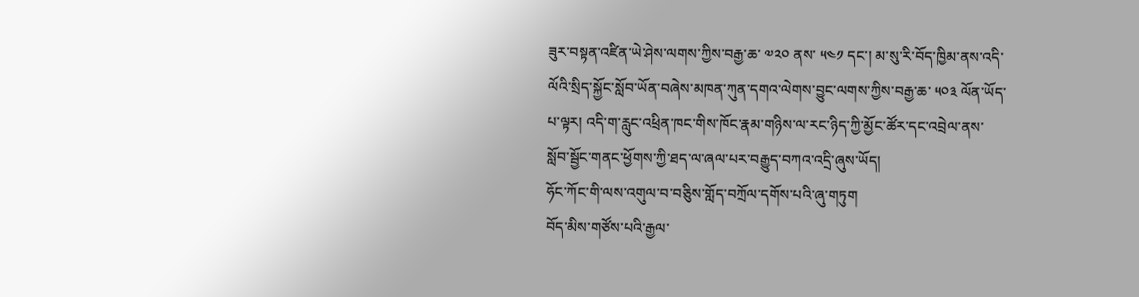ཟུར་བསྟན་འཛིན་ཡེ་ཤེས་ལགས་ཀྱིས་བརྒྱ་ཆ་ ༧༢༠ ནས་ ༥༤༡ དང་། མ་སུ་རི་བོད་ཁྱིམ་ནས་འདི་ལོའི་སྲིད་སྐྱོང་སློབ་ཡོན་བཞེས་མཁན་ཀུན་དགའ་ལེགས་བྱུང་ལགས་ཀྱིས་བརྒྱ་ཆ་ ༥༠༣ ལོན་ཡོད་པ་ལྟར། འདི་ག་རླུང་འཕྲིན་ཁང་གིས་ཁོང་རྣམ་གཉིས་ལ་རང་ཉིད་ཀྱི་མྱོང་ཚོར་དང་འབྲེལ་ནས་སློབ་སྦྱོང་གནང་ཕྱོགས་ཀྱི་ཐད་ལ་ཞལ་པར་བརྒྱུད་བཀའ་འདྲི་ཞུས་ཡོད།
ཧོང་ཀོང་གི་ལས་འགུལ་བ་བཅིུས་གློད་བཀྲོལ་དགོས་པའི་ཞུ་གཏུག
བོད་མིས་གཙོས་པའི་རྒྱལ་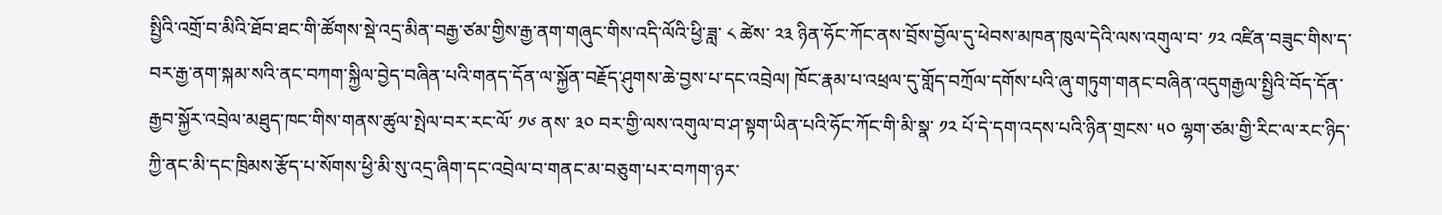སྤྱིའི་འགྲོ་བ་མིའི་ཐོབ་ཐང་གི་ཚོགས་སྡེ་འདྲ་མིན་བརྒྱ་ཙམ་གྱིས་རྒྱ་ནག་གཞུང་གིས་འདི་ལོའི་ཕྱི་ཟླ་ ༨ ཚེས་ ༢༣ ཉིན་ཧོང་ཀོང་ནས་བྲོས་བྱོལ་དུ་ཕེབས་མཁན་ཁུལ་དེའི་ལས་འགུལ་བ་ ༡༢ འཛིན་བཟུང་གིས་ད་བར་རྒྱ་ནག་སྐམ་སའི་ནང་བཀག་སྐྱིལ་བྱེད་བཞིན་པའི་གནད་དོན་ལ་སྐྱོན་བརྗོད་ཤུགས་ཆེ་བྱས་པ་དང་འབྲེལ། ཁོང་རྣམ་པ་འཕྲལ་དུ་གློད་བཀྲོལ་དགོས་པའི་ཞུ་གཏུག་གནང་བཞིན་འདུགརྒྱལ་སྤྱིའི་བོད་དོན་རྒྱབ་སྐྱོར་འབྲེལ་མཐུད་ཁང་གིས་གནས་ཚུལ་སྤེལ་བར་རང་ལོ་ ༡༦ ནས་ ༣༠ བར་གྱི་ལས་འགུལ་བ་ཤ་སྟག་ཡིན་པའི་ཧོང་ཀོང་གི་མི་སྣ་ ༡༢ པོ་དེ་དག་འདས་པའི་ཉིན་གྲངས་ ༥༠ ལྷག་ཙམ་གྱི་རིང་ལ་རང་ཉིད་ཀྱི་ནང་མི་དང་ཁྲིམས་རྩོད་པ་སོགས་ཕྱི་མི་སུ་འདྲ་ཞིག་དང་འབྲེལ་བ་གནང་མ་བཅུག་པར་བཀག་ཉར་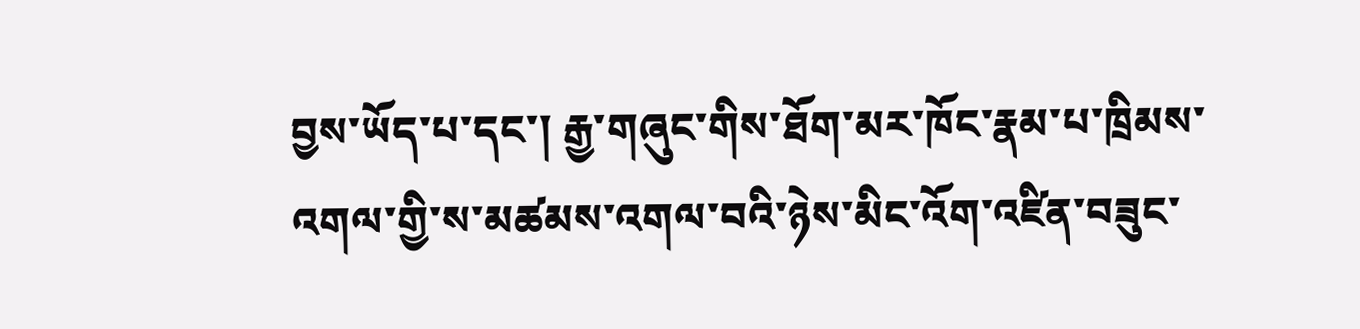བྱས་ཡོད་པ་དང་། རྒྱ་གཞུང་གིས་ཐོག་མར་ཁོང་རྣམ་པ་ཁྲིམས་འགལ་གྱི་ས་མཚམས་འགལ་བའི་ཉེས་མིང་འོག་འཛིན་བཟུང་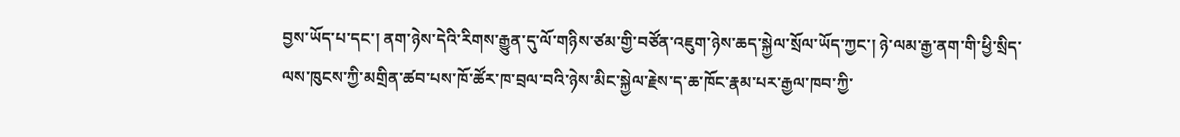བྱས་ཡོད་པ་དང་། ནག་ཉེས་དེའི་རིགས་རྒྱུན་དུ་ལོ་གཉིས་ཙམ་གྱི་བཙོན་འཇུག་ཉེས་ཆད་སྐྱེལ་སྲོལ་ཡོད་ཀྱང་། ཉེ་ལམ་རྒྱ་ནག་གི་ཕྱི་སྲིད་ལས་ཁུངས་ཀྱི་མགྲིན་ཚབ་པས་ཁོ་ཚོར་ཁ་བྲལ་བའི་ཉེས་མིང་སྐྱེལ་རྗེས་ད་ཆ་ཁོང་རྣམ་པར་རྒྱལ་ཁབ་ཀྱི་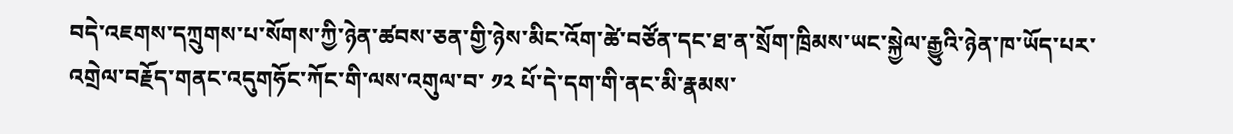བདེ་འཇགས་དཀྲུགས་པ་སོགས་ཀྱི་ཉེན་ཚབས་ཅན་གྱི་ཉེས་མིང་འོག་ཚེ་བཙོན་དང་ཐ་ན་སྲོག་ཁྲིམས་ཡང་སྐྱེལ་རྒྱུའི་ཉེན་ཁ་ཡོད་པར་འགྲེལ་བརྗོད་གནང་འདུགཧོང་ཀོང་གི་ལས་འགུལ་བ་ ༡༢ པོ་དེ་དག་གི་ནང་མི་རྣམས་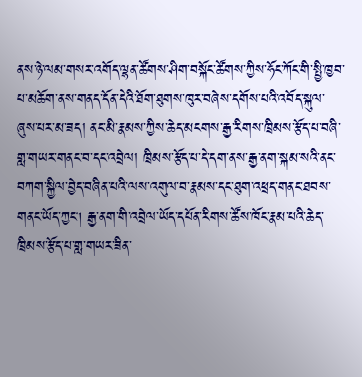ནས་ཉེ་ལམ་གསར་འགོད་ལྷན་ཚོགས་ཤིག་བསྐོང་ཚོགས་ཀྱིས་ཧོང་ཀོང་གི་སྤྱི་ཁྱབ་པ་མཆོག་ནས་གནད་དོན་དེའི་ཐོག་ཐུགས་ཁུར་བཞེས་དགོས་པའི་འབོད་སྐུལ་ཞུས་པར་མ་ཟད། ནང་མི་རྣམས་ཀྱིས་ཆེད་མངགས་རྒྱ་རིགས་ཁྲིམས་རྩོད་པ་བཞི་གླ་གཡར་གནང་བ་དང་འབྲེལ། ཁྲིམས་རྩོད་པ་དེ་དག་ནས་རྒྱ་ནག་སྐམ་སའི་ནང་བཀག་སྐྱིལ་བྱེད་བཞིན་པའི་ལས་འགུལ་བ་རྣམས་དང་ཐུག་འཕྲད་གནང་ཐབས་གནང་ཡོད་ཀྱང། རྒྱ་ནག་གི་འབྲེལ་ཡོད་དཔོན་རིགས་ཚོས་ཁོང་རྣམ་པའི་ཆེད་ཁྲིམས་རྩོད་པ་གླ་གཡར་ཟིན་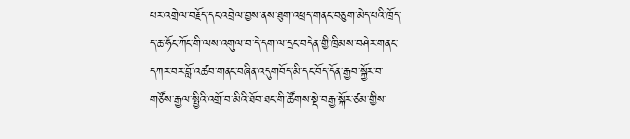པར་འགྲེལ་བརྗོད་དང་འབྲེལ་བྱས་ནས་ཐུག་འཕྲད་གནང་བཅུག་མེད་པའི་ཁྲོད་ད་ཆ་ཧོང་ཀོང་གི་ལས་འགུལ་བ་དེ་དག་ལ་དྲང་བདེན་གྱི་ཁྲིམས་བཤེར་གནང་དཀར་བར་བློ་འཚབ་གནང་བཞིན་འདུགབོད་མི་དང་བོད་དོན་རྒྱབ་སྐྱོར་བ་གཙོས་རྒྱལ་སྤྱིའི་འགྲོ་བ་མིའི་ཐོབ་ཐང་གི་ཚོགས་སྡེ་བརྒྱ་སྐོར་ཙམ་གྱིས་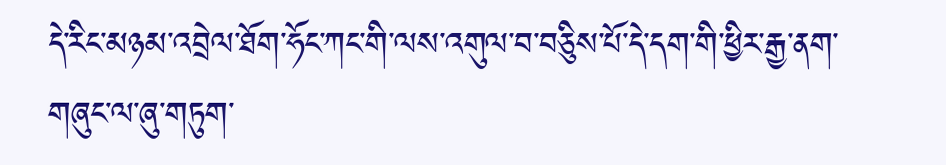དེ་རིང་མཉམ་འབྲེལ་ཐོག་ཧོང་ཀང་གི་ལས་འགུལ་བ་བཅིུས་པོ་དེ་དག་གི་ཕྱིར་རྒྱ་ནག་གཞུང་ལ་ཞུ་གཏུག་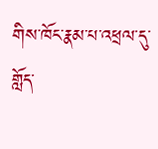གིས་ཁོང་རྣམ་པ་འཕྲལ་དུ་གློད་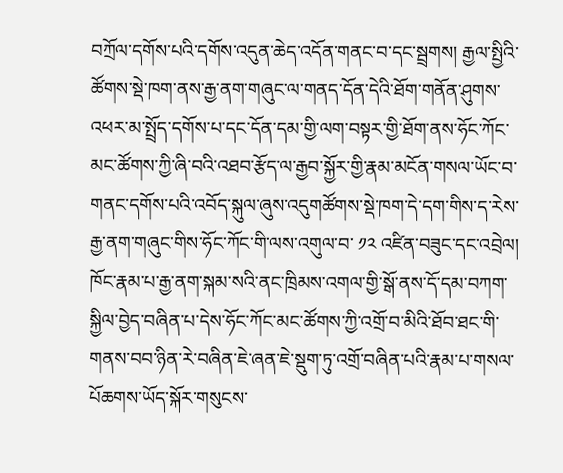བཀྲོལ་དགོས་པའི་དགོས་འདུན་ཆེད་འདོན་གནང་བ་དང་སྦྲགས། རྒྱལ་སྤྱིའི་ཚོགས་སྡེ་ཁག་ནས་རྒྱ་ནག་གཞུང་ལ་གནད་དོན་དེའི་ཐོག་གནོན་ཤུགས་འཕར་མ་སྤྲོད་དགོས་པ་དང་དོན་དམ་གྱི་ལག་བསྟར་གྱི་ཐོག་ནས་ཧོང་ཀོང་མང་ཚོགས་ཀྱི་ཞི་བའི་འཐབ་རྩོད་ལ་རྒྱབ་སྐྱོར་གྱི་རྣམ་མངོན་གསལ་ཡོང་བ་གནང་དགོས་པའི་འབོད་སྐུལ་ཞུས་འདུགཚོགས་སྡེ་ཁག་དེ་དག་གིས་ད་རེས་རྒྱ་ནག་གཞུང་གིས་ཧོང་ཀོང་གི་ལས་འགུལ་བ་ ༡༢ འཛིན་བཟུང་དང་འབྲེལ། ཁོང་རྣམ་པ་རྒྱ་ནག་སྐམ་སའི་ནང་ཁྲིམས་འགལ་གྱི་སྒོ་ནས་དོ་དམ་བཀག་སྐྱིལ་བྱེད་བཞིན་པ་དེས་ཧོང་ཀོང་མང་ཚོགས་ཀྱི་འགྲོ་བ་མིའི་ཐོབ་ཐང་གི་གནས་བབ་ཉིན་རེ་བཞིན་ཇེ་ཞན་ཇེ་སྡུག་ཏུ་འགྲོ་བཞིན་པའི་རྣམ་པ་གསལ་པོཆགས་ཡོད་སྐོར་གསུངས་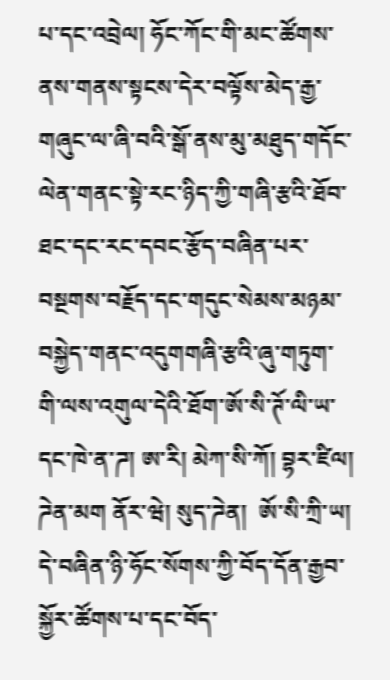པ་དང་འབྲེལ། ཧོང་ཀོང་གི་མང་ཚོགས་ནས་གནས་སྟངས་དེར་བལྟོས་མེད་རྒྱ་གཞུང་ལ་ཞི་བའི་སྒོ་ནས་མུ་མཐུད་གདོང་ལེན་གནང་སྟེ་རང་ཉིད་ཀྱི་གཞི་རྩའི་ཐོབ་ཐང་དང་རང་དབང་རྩོད་བཞིན་པར་བསྔགས་བརྗོད་དང་གདུང་སེམས་མཉམ་བསྐྱེད་གནང་འདུགགཞི་རྩའི་ཞུ་གཏུག་གི་ལས་འགུལ་དེའི་ཐོག་ཨོ་སི་ཊོ་ལི་ཡ་དང་ཁེ་ན་ཌ། ཨ་རི། མེཀ་སི་ཀོ། བྷར་ཛིལ། ཌེན་མག ནོར་ཝེ། སུད་ཌེན།  ཨོ་སི་ཀྲི་ཡ། དེ་བཞིན་ཉི་ཧོང་སོགས་ཀྱི་བོད་དོན་རྒྱབ་སྐྱོར་ཚོགས་པ་དང་བོད་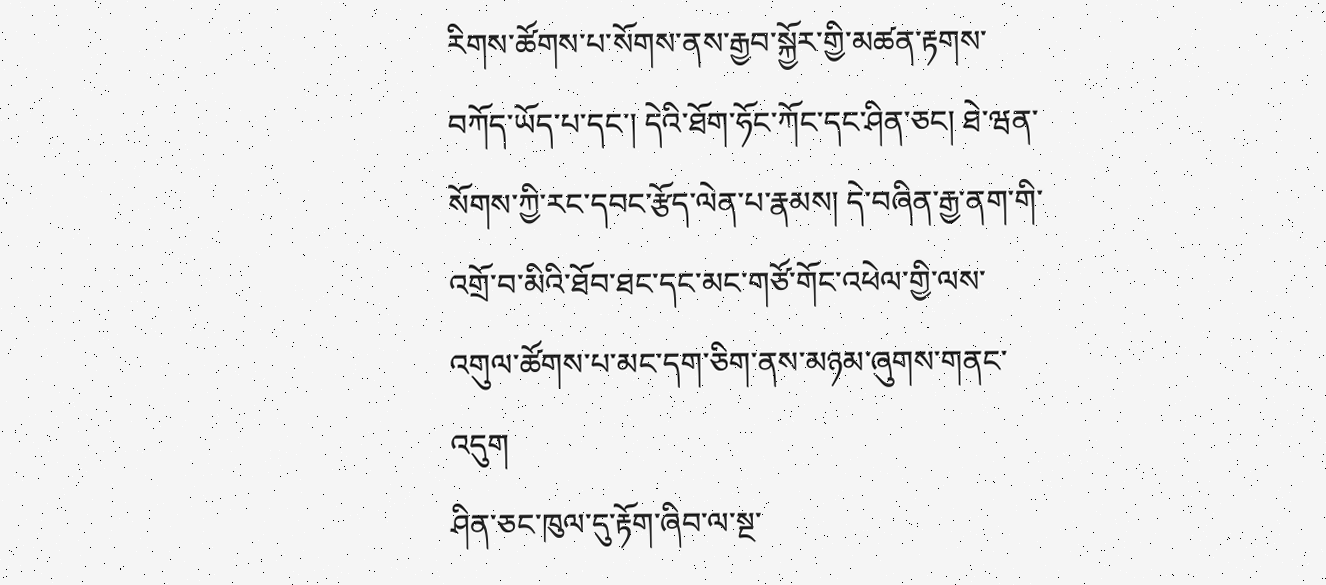རིགས་ཚོགས་པ་སོགས་ནས་རྒྱབ་སྐྱོར་གྱི་མཚན་རྟགས་བཀོད་ཡོད་པ་དང་། དེའི་ཐོག་ཧོང་ཀོང་དང་ཤིན་ཅང། ཐེ་ཝན་སོགས་ཀྱི་རང་དབང་རྩོད་ལེན་པ་རྣམས། དེ་བཞིན་རྒྱ་ནག་གི་འགྲོ་བ་མིའི་ཐོབ་ཐང་དང་མང་གཙོ་གོང་འཕེལ་གྱི་ལས་འགུལ་ཚོགས་པ་མང་དག་ཅིག་ནས་མཉམ་ཞུགས་གནང་འདུག
ཤིན་ཅང་ཁུལ་དུ་རྟོག་ཞིབ་ལ་སྔ་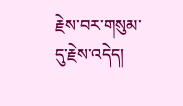རྗེས་བར་གསུམ་དུ་རྗེས་འདེད།